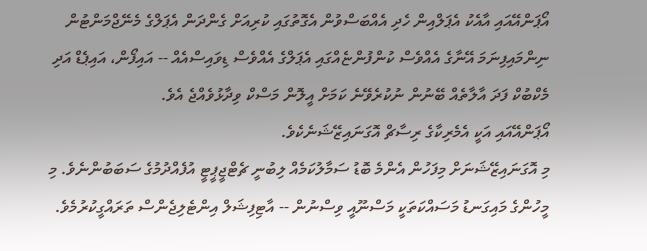އޯޕަންއޭއައި އާއެކު އެޕަލްއިން ހެދި އެއްބަސްވުން އެގޮތުގައި ކުރިއަށް ގެންދަން އެޕަލްގެ މެނޭޖްމަންޓުން ނިންމައިފިނަމަ އޭނާގެ އެއްވެސް ކުންފުންޏެއްގައި އެޕަލްގެ އެއްވެސް ޑިވައިސްއެއް -- އައިފޯން، އައިޕެޑް އަދި މެކްބުކް ފަދަ އާލާތެއް ބޭނުން ނުކުރެވޭނެ ކަމަށް އީލޮން މަސްކް ވިދާޅުވެއްޖެ އެވެ.
އޯޕަންއޭއައި އަކީ އެމެރިކާގެ ރިސާޗް އޮގަނައިޒޭޝަނެކެވެ.
މި އޮގަނައިޒޭޝަނަށް މިފަހުން އެންމެ ބޮޑު ސަމާލުކަމެއް ލިބުނީ ޗެޓްޖީޕީޓީ އުފެއްދުމުގެ ސަބަބުންނެވެ. މި މީހުންގެ މައިގަނޑު މަސައްކަތަކީ މަސްނޫއީ ވިސްނުން -- އާޓިފިޝަލް އިންޓެލިޖެންސް ތަރައްގީކުރުމެވެ.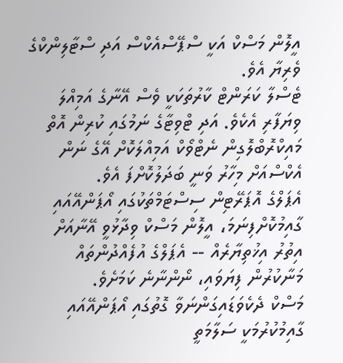އީލޮން މަސްކް އަކީ ސްޕޭސްއެކްސް އަދި ސްޓާލިންކްގެ ވެރިޔާ އެވެ.
ޓެސްލާ ކަރަންޓް ކާރުތަކަކީ ވެސް އޭނާގެ އަމިއްލަ ވިޔަފާރި އެކެވެ. އަދި ޓްވިޓާގެ ނަމުގައި ކުރިން އޮތް މައިކްރޮބްލޮގިން ނެޓްވޯކް އަމިއްލަކޮށް އޭގެ ނަން އެކްސްއަށް މިހާރު ވަނީ ބަދަލުކޮށްފަ އެވެ.
އެޕަލްގެ އޮޕަރޭޓިން ސިސްޓަމްތަކުގައި އޯޕަންއޭއައި ގާއިމުކޮށްފިނަމަ، އީލޮން މަސްކް ވިދާޅުވީ އޭނާއަށް އިތުރު އިޚުތިޔާރެއް -- އެޕަލްގެ އުފެއްދުންތައް މަނާކުރުން ފިޔަވައި، ނޯންނާނެ ކަމަށެވެ.
މަސްކް ދެކެވަޑައިގަންނަވާ ގޮތުގައި އޯޕަންއޭއައި ގާއިމުކުރުމަކީ ސަލާމަތީ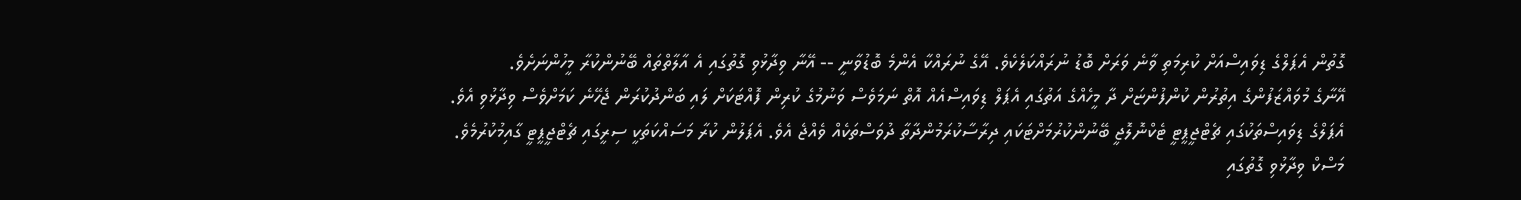ގޮތުން އެޕަލްގެ ޑިވައިސްއަށް ކުރިމަތި ވާނެ ވަރަށް ބޮޑު ނުރައްކަލެކެވެ. އޭގެ ނުރައްކާ އެންމެ ބޮޑުވާނީ -- އޭނާ ވިދާޅުވި ގޮތުގައި އެ އާލާތްތައް ބޭނުންކުރާ މީހުންނަށެވެ.
އޭނާގެ މުވައްޒަފުންގެ އިތުރުން ކުންފުންޏަށް ދާ މީހެއްގެ އަތުގައި އެޕަލް ޑިވައިސްއެއް އޮތް ނަމަވެސް ވަނުމުގެ ކުރިން ފޮއްޓަކަށް ލައި ބަންދުކުރަން ޖެހޭނެ ކަމަށްވެސް ވިދާޅުވި އެވެ.
އެޕަލްގެ ޑިވައިސްތަކުގައި ޗެޓްޖީޕީޓީ ޓެކްނޮލޮޖީ ބޭނުންކުރުމަށްޓަކައި ދިރާސާކުރަމުންދާތާ ދުވަސްތަކެއް ވެއްޖެ އެވެ. އެޕަލުން ކުރާ މަސައްކަތަކީ ސިރީގައި ޗެޓްޖީޕީޓީ ގާއިމުކުރުމެވެ.
މަސްކް ވިދާޅުވި ގޮތުގައި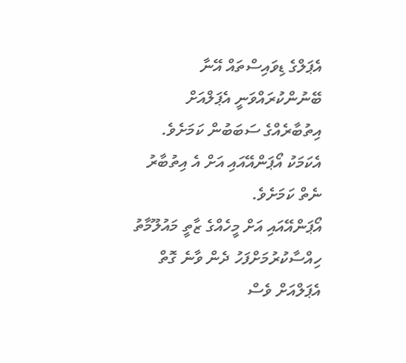އެޕަލްގެ ޑިވައިސްތައް އޭނާ ބޭނުންކުރައްވަނީ އެޕަލްއަށް އިތުބާރެއްގެ ސަބަބުން ކަމަށެވެ. އެކަމަކު އޯޕަންއޭއައި އަށް އެ އިތުބާރު ނެތް ކަމަށެވެ.
އޯޕަންއޭއައި އަށް މީހެއްގެ ޒާތީ މައުލޫމާތު ހިއްސާކުރުމަށްފަހު ދެން ވާނެ ގޮތް އެޕަލްއަށް ވެސް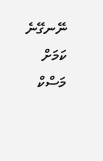ނޭނގޭނެ ކަމަށް މަސްކް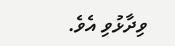ވިދާޅުވި އެވެ.